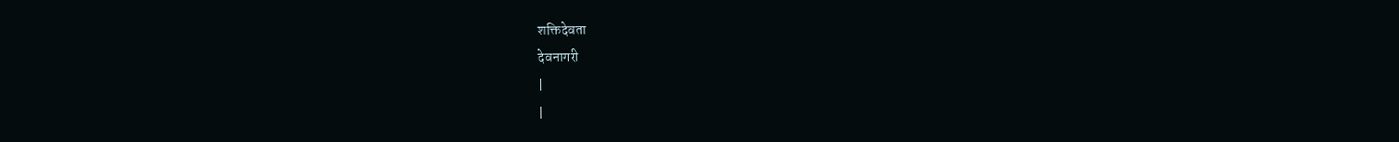शक्तिदेवता
देवनागरी
|
|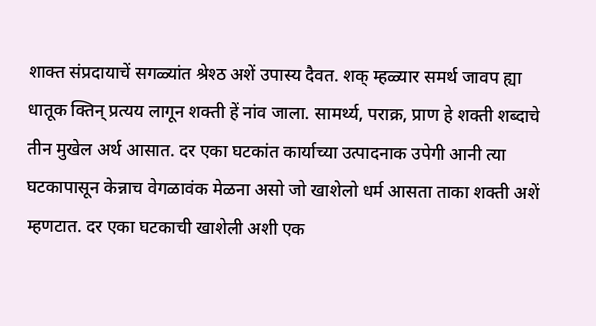शाक्त संप्रदायाचें सगळ्यांत श्रेश्ठ अशें उपास्य दैवत. शक् म्हळ्यार समर्थ जावप ह्या धातूक क्तिन् प्रत्यय लागून शक्ती हें नांव जाला. सामर्थ्य, पराक्र, प्राण हे शक्ती शब्दाचे तीन मुखेल अर्थ आसात. दर एका घटकांत कार्याच्या उत्पादनाक उपेगी आनी त्या घटकापासून केन्नाच वेगळावंक मेळना असो जो खाशेलो धर्म आसता ताका शक्ती अशें म्हणटात. दर एका घटकाची खाशेली अशी एक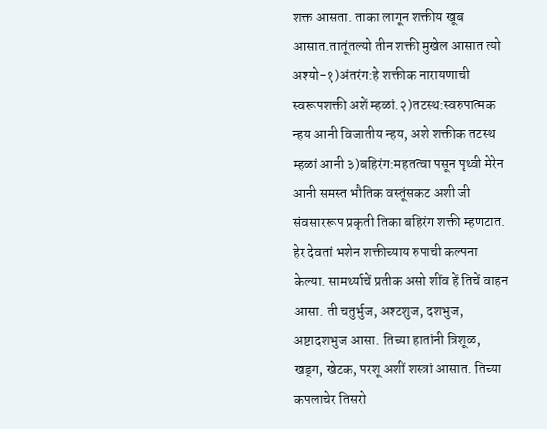शक्त आसता. ताका लागून शक्तीय खूब आसात.तातूंतल्यो तीन शक्ती मुखेल आसात त्यो अश्यो-१)अंतरंग:हे शक्तीक नारायणाची स्वरूपशक्ती अशें म्हळां.२)तटस्थ:स्वरुपात्मक न्हय आनी विजातीय न्हय, अशे शक्तीक तटस्थ म्हळां आनी ३)बहिरंग:महतत्वा पसून पृथ्वी मेरेन आनी समस्त भौतिक वस्तूंसकट अशी जी संवसाररूप प्रकृती तिका बहिरंग शक्ती म्हणटात.
हेर देवतां भशेन शक्तीच्याय रुपाची कल्पना केल्या. सामर्थ्याचें प्रतीक असो शींव हें तिचें वाहन आसा. ती चतुर्भुज, अश्टशुज, दशभुज, अष्टादशभुज आसा. तिच्या हातांनी त्रिशूळ, खड्ग, खेटक, परशू अशीं शस्त्रां आसात. तिच्या कपलाचेर तिसरो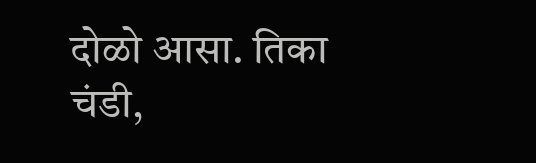दोळो आसा. तिका चंडी,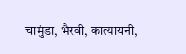चामुंडा, भैरवी, कात्यायनी,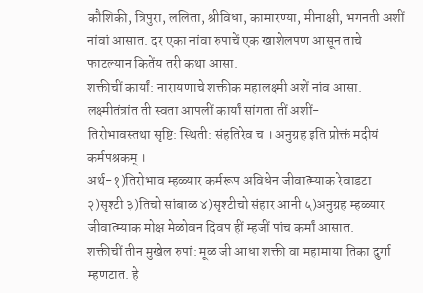कौशिकी, त्रिपुरा, ललिता, श्रीविधा, कामारण्या, मीनाक्षी, भगनती अशीं नांवां आसात. दर एका नांवा रुपाचें एक खाशेलपण आसून ताचे फाटल्यान कितेंय तरी कथा आसा.
शक्तीचीं कार्यां: नारायणाचे शक्तीक महालक्ष्मी अशें नांव आसा. लक्ष्मीतंत्रांत ती स्वता आपलीं कार्यां सांगता तीं अशीं-
तिरोभावस्तथा सृष्टि: स्थिती: संहतिरेव च । अनुग्रह इति प्रोक्तं मदीयं कर्मपश्रकम् ।
अर्थ-१)तिरोभाव म्हळ्यार कर्मरूप अविधेन जीवात्म्याक रेवाडटा २)सृश्टी ३)तिचो सांबाळ ४)सृश्टीचो संहार आनी ५)अनुग्रह म्हळ्यार जीवात्म्याक मोक्ष मेळोवन दिवप हीं म्हजीं पांच कर्मां आसात.
शक्तीचीं तीन मुखेल रुपां: मूळ जी आधा शक्ती वा महामाया तिका दुर्गा म्हणटात. हे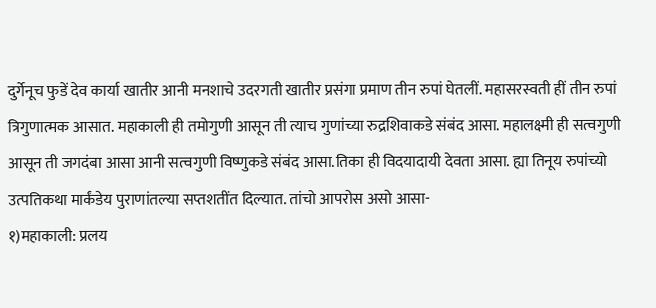दुर्गेनूच फुडें देव कार्या खातीर आनी मनशाचे उदरगती खातीर प्रसंगा प्रमाण तीन रुपां घेतलीं. महासरस्वती हीं तीन रुपां त्रिगुणात्मक आसात. महाकाली ही तमोगुणी आसून ती त्याच गुणांच्या रुद्रशिवाकडे संबंद आसा. महालक्ष्मी ही सत्वगुणी आसून ती जगदंबा आसा आनी सत्वगुणी विष्णुकडे संबंद आसा.तिका ही विदयादायी देवता आसा. ह्या तिनूय रुपांच्यो उत्पतिकथा मार्कंडेय पुराणांतल्या सप्तशतींत दिल्यात. तांचो आपरोस असो आसा-
१)महाकाली: प्रलय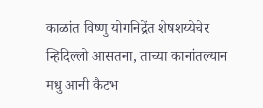काळांत विष्णु योगनिद्रेंत शेषशय्येचेर न्हिदिल्लो आसतना, ताच्या कानांतल्यान मधु आनी कैटभ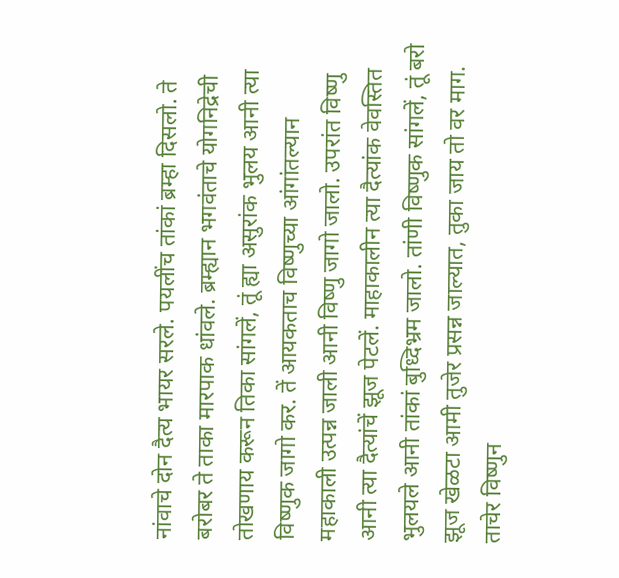नांवाचे दोन दैत्य भायर सरले. पयलींच तांकां ब्रम्हा दिसलो. ते बरोबर ते ताका मारपाक धांवले. ब्रम्ह्यान भगवंताचे योगनिद्रेची तोखणाय करून तिका सांगलें, तूं ह्या असुरांक भुलय आनी त्या विष्णुक जागो कर. तें आयकताच विष्णुच्या आंगांतल्यान महाकाली उत्पन्न जाली आनी विष्णु जागो जालो. उपरांत विष्णु आनी त्या दैत्यांचें झूज पेटलें. माहाकालीन त्या दैत्यांक वेवस्तित भुलयले आनी तांकां बुध्दिभ्रम जालो. तांणी विष्णुक सांगलें, तूं बरो झूज खेळटा आमी तुजेर प्रसन्न जाल्यात, तुका जाय तो वर माग. ताचेर विष्णुन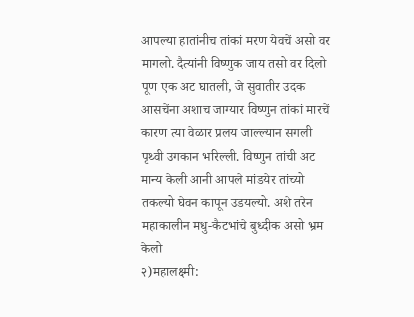आपल्या हातांनीच तांकां मरण येवचें असो वर मागलो. दैत्यांनी विष्णुक जाय तसो वर दिलो पूण एक अट घातली, जे सुवातीर उदक आसचेंना अशाच जाग्यार विष्णुन तांकां मारचें कारण त्या वेळार प्रलय जाल्ल्यान सगली पृथ्वी उगकान भरिल्ली. विष्णुन तांची अट मान्य केली आनी आपले मांडयेर तांच्यो तकल्यो घेवन कापून उडयल्यो. अशे तरेन महाकालीन मधु-कैटभांचे बुध्दीक असो भ्रम केलो
२)महालक्ष्मी: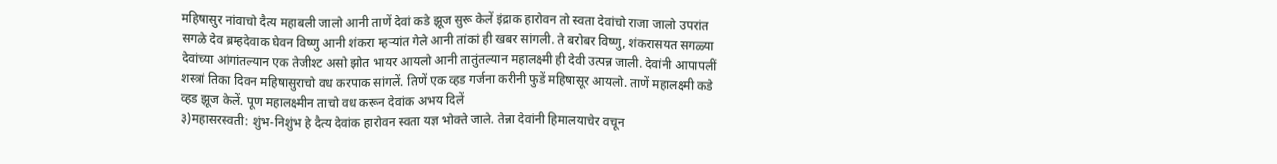महिषासुर नांवाचो दैत्य महाबली जालो आनी ताणें देवां कडे झूज सुरू केलें इंद्राक हारोवन तो स्वता देवांचो राजा जालो उपरांत सगळे देव ब्रम्हदेवाक घेवन विष्णु आनी शंकरा म्हऱ्यांत गेले आनी तांकां ही खबर सांगली. ते बरोबर विष्णु, शंकरासयत सगळ्या देवांच्या आंगांतल्यान एक तेजीश्ट असो झोत भायर आयलो आनी तातुंतल्यान महालक्ष्मी ही देवी उत्पन्न जाली. देवांनी आपापलीं शस्त्रां तिका दिवन महिषासुराचो वध करपाक सांगलें. तिणें एक व्हड गर्जना करीनी फुडें महिषासूर आयलो. ताणें महालक्ष्मी कडे व्हड झूज केलें. पूण महालक्ष्मीन ताचो वध करून देवांक अभय दिलें
३)महासरस्वती: शुंभ-निशुंभ हे दैत्य देवांक हारोवन स्वता यज्ञ भोक्ते जाले. तेन्ना देवांनी हिमालयाचेर वचून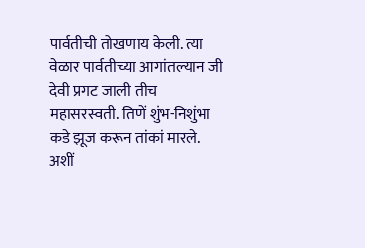पार्वतीची तोखणाय केली. त्या वेळार पार्वतीच्या आगांतल्यान जी देवी प्रगट जाली तीच महासरस्वती. तिणें शुंभ-निशुंभा कडे झूज करून तांकां मारले.
अशीं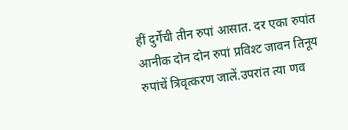हीं दुर्गेची तीन रुपां आसात. दर एका रुपांत आनीक दोन दोन रुपां प्रविश्ट जावन तिनूय रुपांचें त्रिवृत्करण जालें.उपरांत त्या णव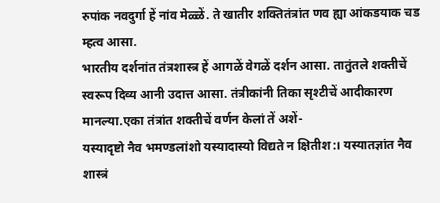रुपांक नवदुर्गा हें नांव मेळ्ळें. ते खातीर शक्तितंत्रांत णव ह्या आंकडयाक चड म्हत्व आसा.
भारतीय दर्शनांत तंत्रशास्त्र हें आगळें वेगळें दर्शन आसा. तातुंतले शक्तीचें स्वरूप दिव्य आनी उदात्त आसा. तंत्रीकांनी तिका सृश्टीचें आदीकारण मानल्या.एका तंत्रांत शक्तीचें वर्णन केलां तें अशें-
यस्यादृष्टो नैव भमण्डलांशो यस्यादास्यो विद्यते न क्षितीश:। यस्यातज्ञांत नैव शास्त्रं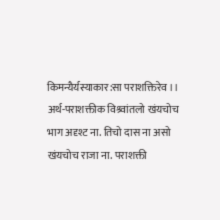किमन्यैर्यस्याकार:सा पराशक्तिरेव ।।
अर्थ-पराशक्तीक विश्र्वांतलो खंयचोच भाग अदृश्ट ना. तिचो दास ना असो खंयचोच राजा ना. पराशक्ती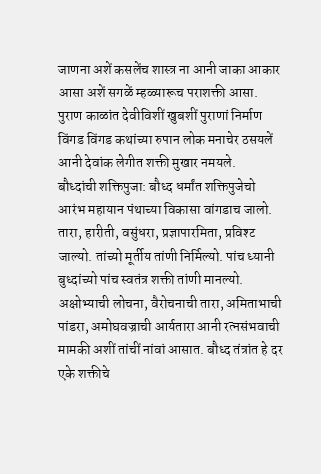जाणना अशें कसलेंच शास्त्र ना आनी जाका आकार आसा अशें सगळें म्हळ्यारूच पराशक्ती आसा.
पुराण काळांत देवीविशीं खुबशीं पुराणां निर्माण विंगड विंगड कथांच्या रुपान लोक मनाचेर ठसयलें आनी देवांक लेगीत शक्ती मुखार नमयले.
बौध्दांची शक्तिपुजा: बौध्द धर्मांत शक्तिपुजेचो आरंभ महायान पंथाच्या विकासा वांगडाच जालो. तारा, हारीती, वसुंधरा, प्रज्ञापारमिता, प्रविश्ट जाल्यो. तांच्यो मूर्तीय तांणी निर्मिल्यो. पांच ध्यानी बुध्दांच्यो पांच स्वतंत्र शक्ती तांणी मानल्यो. अक्षोभ्याची लोचना, वैरोचनाची तारा, अमिताभाची पांडरा, अमोघवज्राची आर्यतारा आनी रत्नसंभवाची मामकी अशीं तांचीं नांवां आसात. बौध्द तंत्रांत हे दर एके शक्तीचे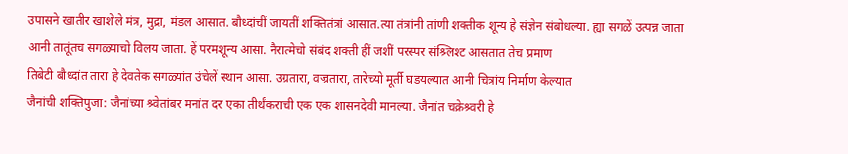उपासने खातीर खाशेले मंत्र, मुद्रा, मंडल आसात. बौध्दांचीं जायतीं शक्तितंत्रां आसात.त्या तंत्रांनी तांणी शक्तीक शून्य हे संज्ञेन संबोधल्या. ह्या सगळें उत्पन्न जाता आनी तातूंतच सगळ्याचो विलय जाता. हें परमशून्य आसा. नैरात्मेचो संबंद शक्ती हीं जशीं परस्पर संश्र्लिश्ट आसतात तेच प्रमाण
तिबेटी बौध्दांत तारा हे देवतेक सगळ्यांत उंचेलें स्थान आसा. उग्रतारा, वज्रतारा, तारेच्यो मूर्ती घडयल्यात आनी चित्रांय निर्माण केल्यात
जैनांची शक्तिपुजा: जैनांच्या श्र्वेतांबर मनांत दर एका तीर्थंकराची एक एक शासनदेवी मानल्या. जैनांत चक्रेश्र्वरी हे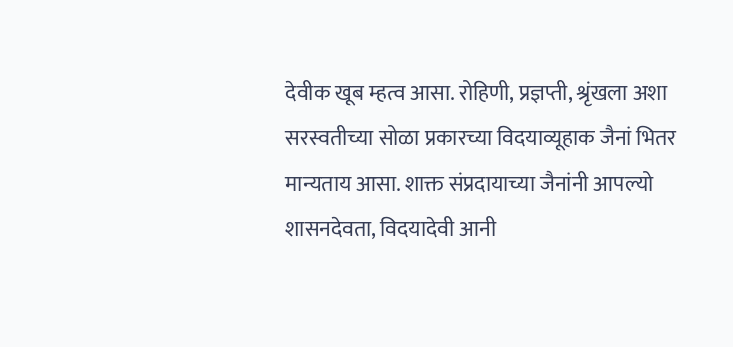देवीक खूब म्हत्व आसा. रोहिणी, प्रज्ञप्ती, श्रृंखला अशा सरस्वतीच्या सोळा प्रकारच्या विदयाव्यूहाक जैनां भितर मान्यताय आसा. शाक्त संप्रदायाच्या जैनांनी आपल्यो शासनदेवता, विदयादेवी आनी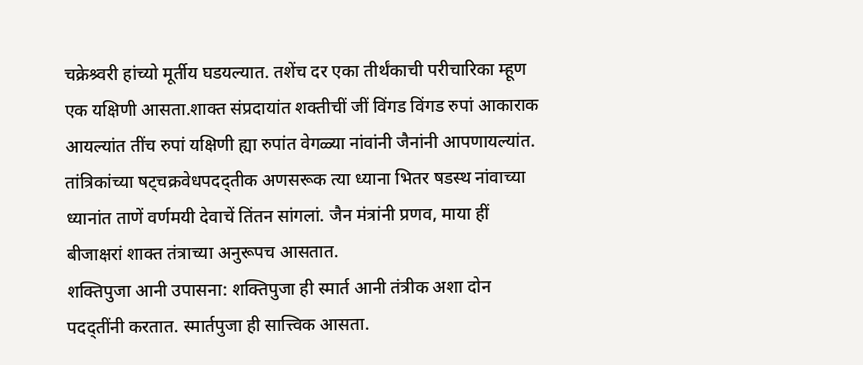चक्रेश्र्वरी हांच्यो मूर्तीय घडयल्यात. तशेंच दर एका तीर्थंकाची परीचारिका म्हूण एक यक्षिणी आसता.शाक्त संप्रदायांत शक्तीचीं जीं विंगड विंगड रुपां आकाराक आयल्यांत तींच रुपां यक्षिणी ह्या रुपांत वेगळ्या नांवांनी जैनांनी आपणायल्यांत. तांत्रिकांच्या षट्चक्रवेधपदद्तीक अणसरूक त्या ध्याना भितर षडस्थ नांवाच्या ध्यानांत ताणें वर्णमयी देवाचें तिंतन सांगलां. जैन मंत्रांनी प्रणव, माया हीं बीजाक्षरां शाक्त तंत्राच्या अनुरूपच आसतात.
शक्तिपुजा आनी उपासना: शक्तिपुजा ही स्मार्त आनी तंत्रीक अशा दोन पदद्तींनी करतात. स्मार्तपुजा ही सात्त्विक आसता.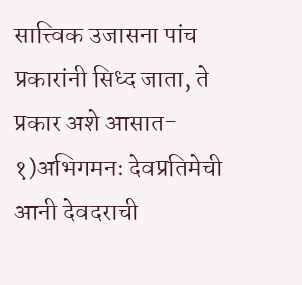सात्त्विक उजासना पांच प्रकारांनी सिध्द जाता, ते प्रकार अशे आसात-
१)अभिगमनः देवप्रतिमेची आनी देवदराची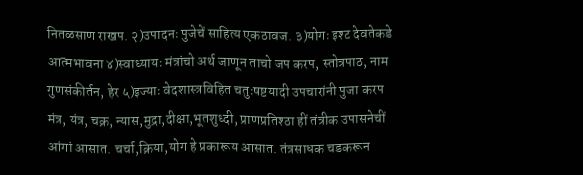नितळसाण राखप. २)उपादनः पुजेचें साहित्य एकठावज. ३)योगः इश्ट देवतेकडे आत्मभावना ४)स्वाध्यायः मंत्रांचो अर्थ जाणून ताचो जप करप, स्तोत्रपाठ, नाम गुणसंकीर्तन, हेर ५)इज्याः वेदशास्त्रविहित चतुःषष्टयादी उपचारांनी पुजा करप
मंत्र, यंत्र, चक्र, न्यास,मुद्रा,दीक्षा,भूतशुध्दी, प्राणप्रतिश्ठा हीं तंत्रीक उपासनेचीं आंगां आसात. चर्चा,क्रिया,योग हे प्रकारूय आसात. तंत्रसाधक चडकरून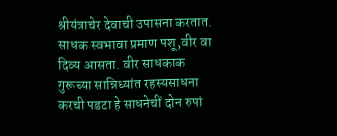श्रीयंत्राचेर देवाची उपासना करतात. साधक स्वभावा प्रमाण पशू,वीर वा दिव्य आसता. वीर साधकाक
गुरूच्या सान्निध्यांत रहस्यसाधना करची पडटा हे साधनेचीं दोन रुपां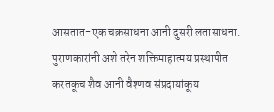आसतात-एक चक्रसाधना आनी दुसरी लतासाधना. पुराणकारांनी अशे तरेन शक्तिमाहात्मय प्रस्थापीत करतकूच शैव आनी वैश्णव संप्रदायांकूय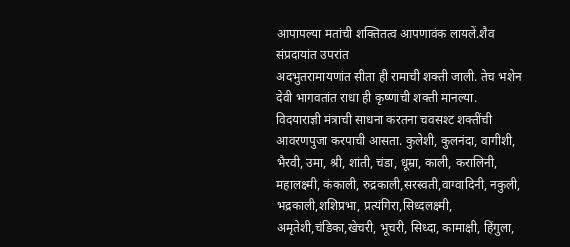आपापल्या मतांची शक्तितत्व आपणावंक लायलें.शैव संप्रदायांत उपरांत
अदभुतरामायणांत सीता ही रामाची शक्ती जाली. तेच भशेन देवी भागवतांत राधा ही कृष्णाची शक्ती मानल्या.
विदयाराज्ञी मंत्राची साधना करतना चवसश्ट शक्तींची आवरणपुजा करपाची आसता. कुलेशी, कुलनंदा, वागीशी, भैरवी, उमा, श्री, शांती, चंडा, धूम्रा, काली, करालिनी, महालक्ष्मी, कंकाली, रुद्रकाली,सरस्वती,वाग्वादिनी, नकुली, भद्रकाली,शशिप्रभा, प्रत्यंगिरा,सिध्दलक्ष्मी, अमृतेशी,चंडिका,खेचरी, भूचरी, सिध्दा, कामाक्षी, हिंगुला,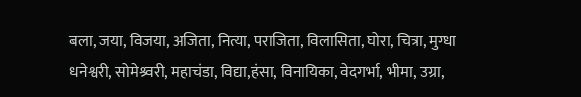बला, जया, विजया, अजिता, नित्या, पराजिता, विलासिता, घोरा, चित्रा, मुग्धा धनेश्वरी, सोमेश्र्वरी, महाचंडा, विद्या,हंसा, विनायिका, वेदगर्भा, भीमा, उग्रा,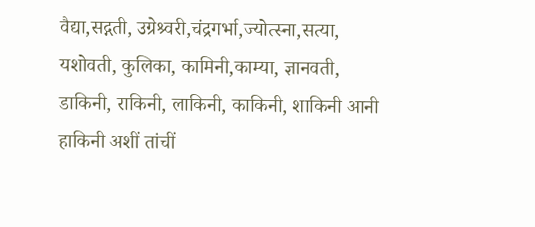वैद्या,सद्गती, उग्रेश्र्वरी,चंद्रगर्भा,ज्योत्स्ना,सत्या, यशोवती, कुलिका, कामिनी,काम्या, ज्ञानवती, डाकिनी, राकिनी, लाकिनी, काकिनी, शाकिनी आनी हाकिनी अशीं तांचीं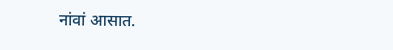नांवां आसात.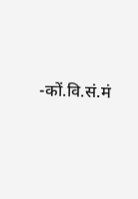-कों.वि.सं.मं